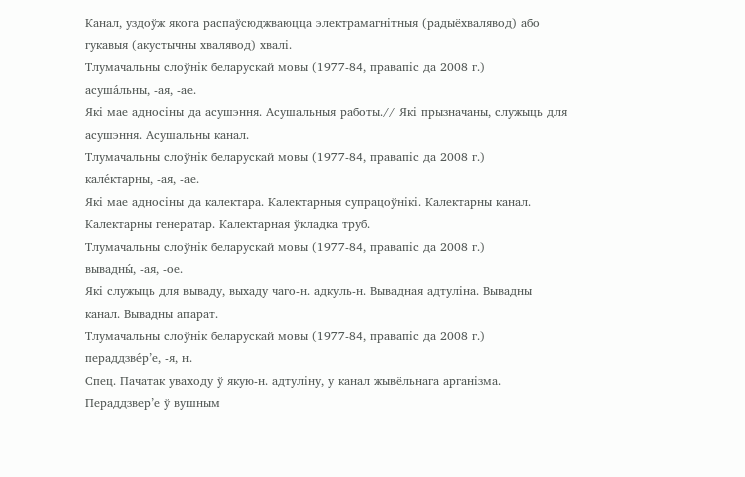Канал, уздоўж якога распаўсюджваюцца электрамагнітныя (радыёхвалявод) або гукавыя (акустычны хвалявод) хвалі.
Тлумачальны слоўнік беларускай мовы (1977-84, правапіс да 2008 г.)
асуша́льны, ‑ая, ‑ае.
Які мае адносіны да асушэння. Асушальныя работы.// Які прызначаны, служыць для асушэння. Асушальны канал.
Тлумачальны слоўнік беларускай мовы (1977-84, правапіс да 2008 г.)
кале́ктарны, ‑ая, ‑ае.
Які мае адносіны да калектара. Калектарныя супрацоўнікі. Калектарны канал. Калектарны генератар. Калектарная ўкладка труб.
Тлумачальны слоўнік беларускай мовы (1977-84, правапіс да 2008 г.)
вывадны́, ‑ая, ‑ое.
Які служыць для вываду, выхаду чаго‑н. адкуль‑н. Вывадная адтуліна. Вывадны канал. Вывадны апарат.
Тлумачальны слоўнік беларускай мовы (1977-84, правапіс да 2008 г.)
пераддзве́р’е, ‑я, н.
Спец. Пачатак уваходу ў якую‑н. адтуліну, у канал жывёльнага арганізма. Пераддзвер’е ў вушным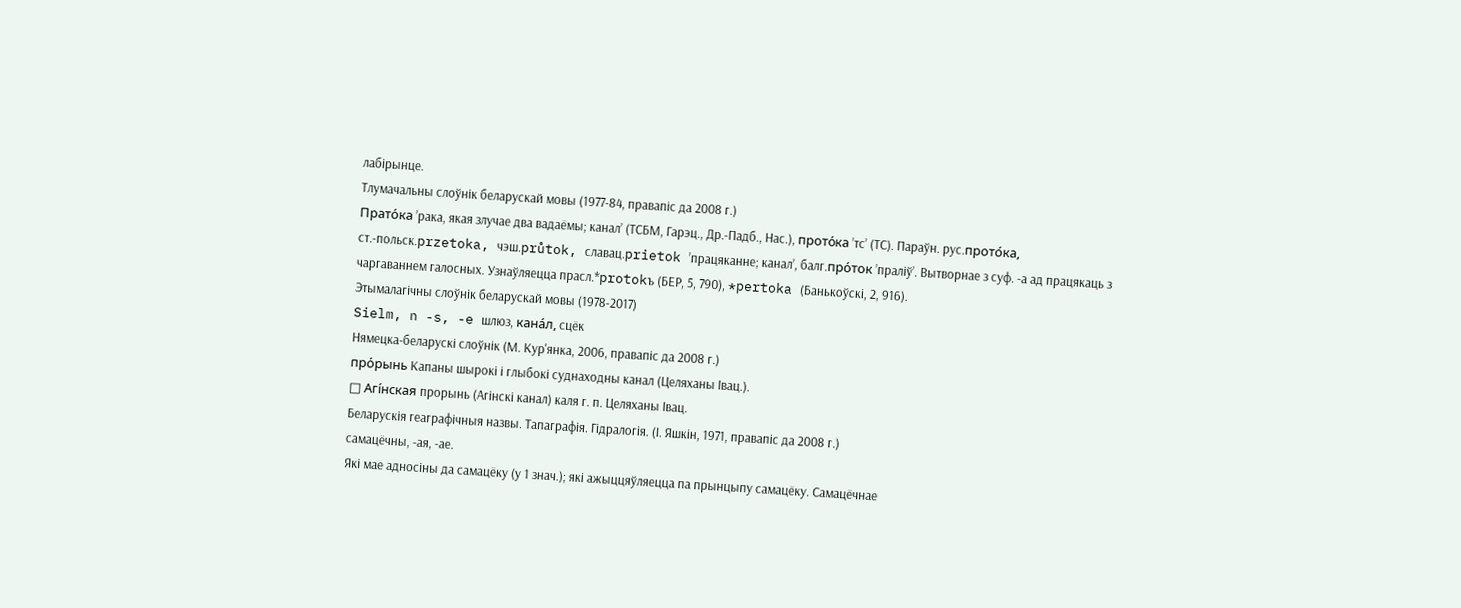лабірынце.
Тлумачальны слоўнік беларускай мовы (1977-84, правапіс да 2008 г.)
Прато́ка ’рака, якая злучае два вадаёмы; канал’ (ТСБМ, Гарэц., Др.-Падб., Нас.), прото́ка ’тс’ (ТС). Параўн. рус.прото́ка, ст.-польск.przetoka, чэш.průtok, славац.prietok ’працяканне; канал’, балг.про́ток ’праліў’. Вытворнае з суф. ‑а ад працякаць з чаргаваннем галосных. Узнаўляецца прасл.*protokъ (БЕР, 5, 790), *pertoka (Банькоўскі, 2, 916).
Этымалагічны слоўнік беларускай мовы (1978-2017)
Sielm, n -s, -e шлюз, кана́л, сцёк
Нямецка-беларускі слоўнік (М. Кур'янка, 2006, правапіс да 2008 г.)
про́рынь Капаны шырокі і глыбокі суднаходны канал (Целяханы Івац.).
□ Агі́нская прорынь (Агінскі канал) каля г. п. Целяханы Івац.
Беларускія геаграфічныя назвы. Тапаграфія. Гідралогія. (І. Яшкін, 1971, правапіс да 2008 г.)
самацёчны, ‑ая, ‑ае.
Які мае адносіны да самацёку (у 1 знач.); які ажыццяўляецца па прынцыпу самацёку. Самацёчнае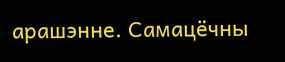арашэнне. Самацёчны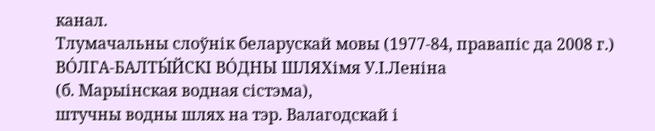канал.
Тлумачальны слоўнік беларускай мовы (1977-84, правапіс да 2008 г.)
ВО́ЛГА-БАЛТЫ́ЙСКІ ВО́ДНЫ ШЛЯХімя У.І.Леніна
(б. Марыінская водная сістэма),
штучны водны шлях на тэр. Валагодскай і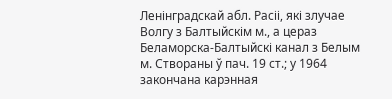Ленінградскай абл. Расіі, які злучае Волгу з Балтыйскім м., а цераз Беламорска-Балтыйскі канал з Белым м. Створаны ў пач. 19 ст.; у 1964 закончана карэнная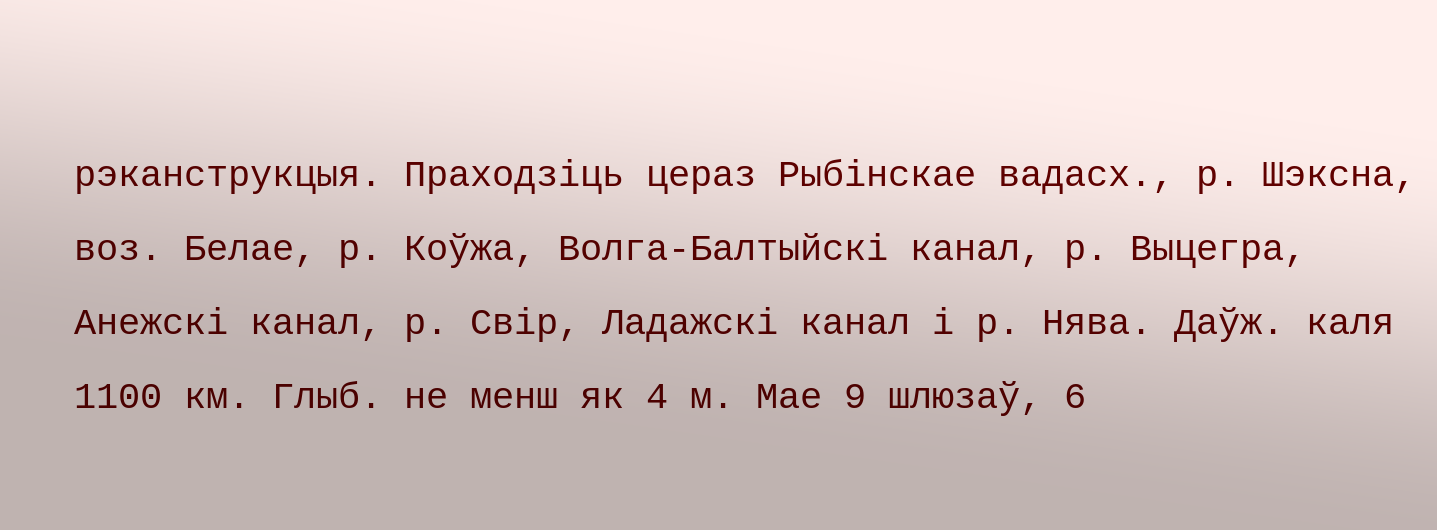рэканструкцыя. Праходзіць цераз Рыбінскае вадасх., р. Шэксна, воз. Белае, р. Коўжа, Волга-Балтыйскі канал, р. Выцегра, Анежскі канал, р. Свір, Ладажскі канал і р. Нява. Даўж. каля 1100 км. Глыб. не менш як 4 м. Мае 9 шлюзаў, 6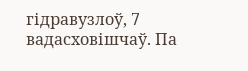гідравузлоў, 7 вадасховішчаў. Па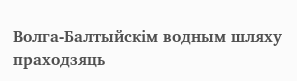Волга-Балтыйскім водным шляху праходзяць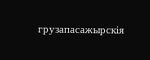грузапасажырскія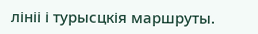лініі і турысцкія маршруты.